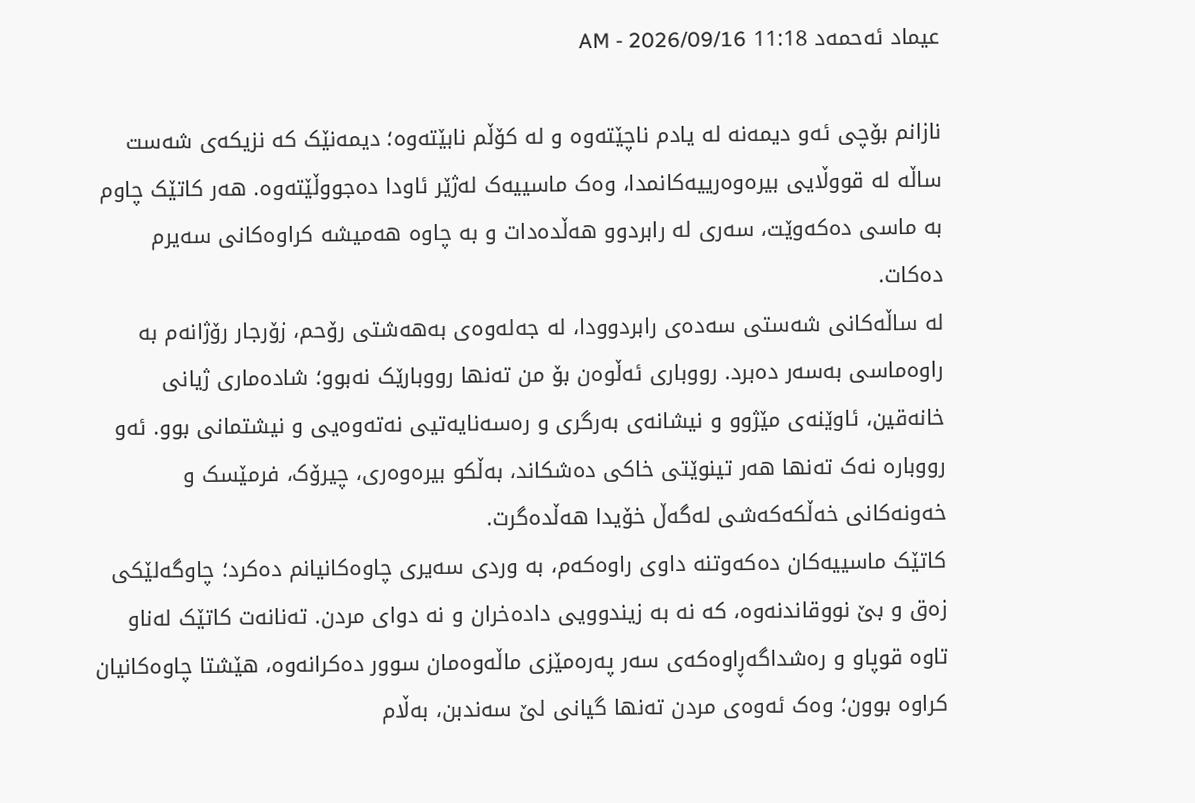عیماد ئەحمەد 11:18 AM - 2026/09/16

نازانم بۆچی ئەو دیمەنە لە یادم ناچێتەوە و لە کۆڵم نابێتەوە؛ دیمەنێک کە نزیکەی شەست ساڵە لە قووڵایی بیرەوەرییەکانمدا، وەک ماسییەک لەژێر ئاودا دەجووڵێتەوە. هەر کاتێک چاوم بە ماسی دەکەوێت، سەری لە رابردوو هەڵدەدات و بە چاوە هەمیشە کراوەکانی سەیرم دەکات.
لە ساڵەکانی شەستی سەدەی رابردوودا، لە جەلەوەی بەهەشتی رۆحم، زۆرجار رۆژانەم بە راوەماسی بەسەر دەبرد. رووباری ئەڵوەن بۆ من تەنها رووبارێک نەبوو؛ شادەماری ژیانی خانەقین، ئاوێنەی مێژوو و نیشانەی بەرگری و رەسەنایەتیی نەتەوەیی و نیشتمانی بوو. ئەو رووبارە نەک تەنها هەر تینوێتی خاکی دەشکاند، بەڵکو بیرەوەری، چیرۆک، فرمێسک و خەونەکانی خەڵکەکەشی لەگەڵ خۆیدا هەڵدەگرت.
کاتێک ماسییەکان دەکەوتنە داوی راوەکەم، بە وردی سەیری چاوەکانیانم دەکرد؛ چاوگەلێکی زەق و بێ ‌نووقاندنەوە، کە نە بە زیندوویی دادەخران و نە دوای مردن. تەنانەت کاتێک لەناو تاوە قوپاو و رەشداگەڕاوەکەی سەر پەرەمێزی ماڵەوەمان سوور دەکرانەوە، هێشتا چاوەکانیان کراوە بوون؛ وەک ئەوەی مردن تەنها گیانی لێ سەندبن، بەڵام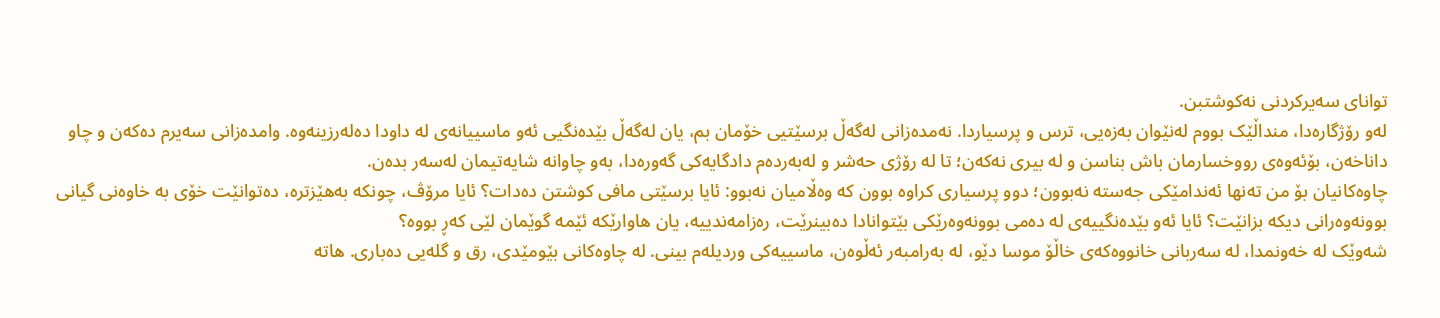توانای سەیرکردنی نەکوشتبن.
لەو رۆژگارەدا، منداڵێک بووم لەنێوان بەزەیی، ترس و پرسیاردا. نەمدەزانی لەگەڵ برسێتیی خۆمان بم، یان لەگەڵ بێدەنگیی ئەو ماسییانەی لە داودا دەلەرزینەوە. وامدەزانی سەیرم دەکەن و چاو داناخەن، بۆئەوەی رووخسارمان باش بناسن و لە بیری نەکەن؛ تا لە رۆژی حەشر و لەبەردەم دادگایەکی گەورەدا، بەو چاوانە شایەتیمان لەسەر بدەن.
چاوەکانیان بۆ من تەنها ئەندامێکی جەستە نەبوون؛ دوو پرسیاری کراوە بوون کە وەڵامیان نەبوو: ئایا برسێتی مافی کوشتن دەدات؟ ئایا مرۆڤ، چونکە بەهێزترە، دەتوانێت خۆی بە خاوەنی گیانی بوونەوەرانی دیکە بزانێت؟ ئایا ئەو بێدەنگییەی لە دەمی بوونەوەرێکی بێتوانادا دەبینرێت، رەزامەندییە، یان هاوارێکە ئێمە گوێمان لێی کەڕ بووە؟
شەوێک لە خەونمدا، لە سەربانی خانووەکەی خاڵۆ موسا دێو، لە بەرامبەر ئەڵوەن، ماسییەکی وردیلەم بینی. لە چاوەکانی بێومێدی، رق و گلەیی دەباری. هاتە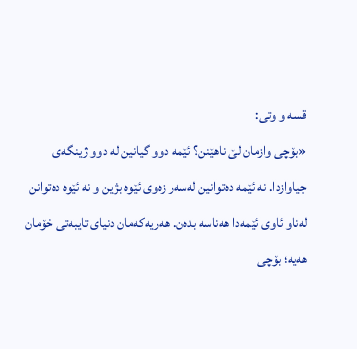قسە و وتی:
«بۆچی وازمان لێ ناهێنن؟ ئێمە دوو گیانین لە دوو ژینگەی جیاوازدا. نە ئێمە دەتوانین لەسەر زەوی ئێوە بژین و نە ئێوە دەتوانن لەناو ئاوی ئێمەدا هەناسە بدەن. هەریەکەمان دنیای تایبەتی خۆمان هەیە؛ بۆچی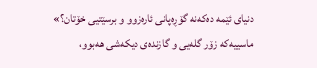دنیای ئێمە دەکەنە گۆڕەپانی ئارەزوو و برسێتیی خۆتان؟»
ماسییەکە زۆر گلەیی و گازندەی دیکەشی هەبوو،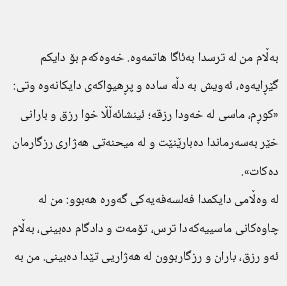بەڵام من لە ترسدا بەئاگا هاتمەوە. خەوەکەم بۆ دایکم گێڕایەوە، ئەویش بە دڵە سادە و پڕهیواکەی دایکانەوە وتی: «کوڕم، ماسی لە خەودا رزقە؛ ئینشائەڵڵا خوا رزق و بارانی خێر بەسەرماندا دەبارێنێت و لە میحنەتی هەژاری رزگارمان دەکات».
لە وەڵامی دایکمدا فەلسەفەیەکی گەورە هەبوو: من لە چاوەکانی ماسییەکەدا ترس، تۆمەت و دادگام دەبینی، بەڵام ئەو رزق، باران و رزگاربوون لە هەژاریی تێدا دەبینی. من بە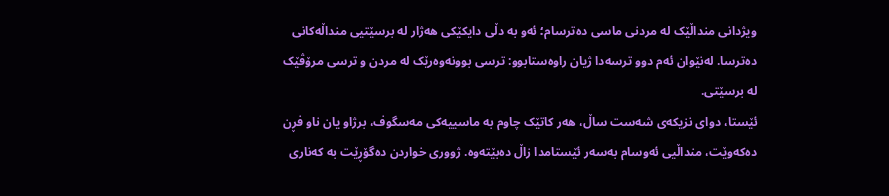ویژدانی منداڵێک لە مردنی ماسی دەترسام؛ ئەو بە دڵی دایکێکی هەژار لە برسێتیی منداڵەکانی دەترسا. لەنێوان ئەم دوو ترسەدا ژیان راوەستابوو: ترسی بوونەوەرێک لە مردن و ترسی مرۆڤێک لە برسێتی.
ئێستا، دوای نزیکەی شەست ساڵ، هەر کاتێک چاوم بە ماسییەکی مەسگوف، برژاو یان ناو فڕن دەکەوێت، منداڵیی ئەوسام بەسەر ئێستامدا زاڵ دەبێتەوە. ژووری خواردن دەگۆڕێت بە کەناری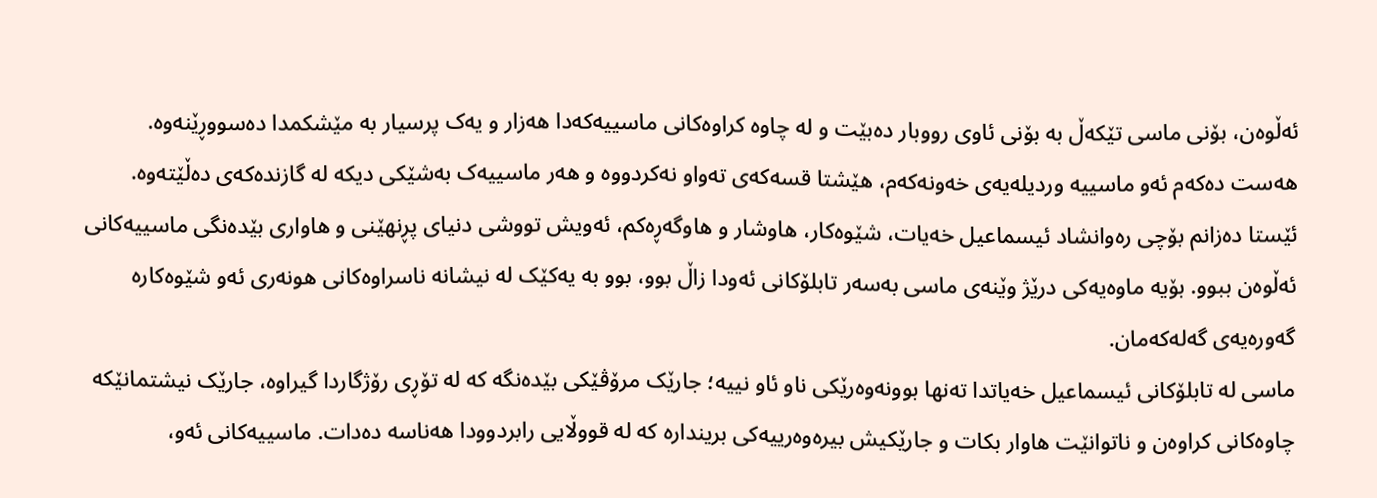ئەڵوەن، بۆنی ماسی تێکەڵ بە بۆنی ئاوی رووبار دەبێت و لە چاوە کراوەکانی ماسییەکەدا هەزار و یەک پرسیار بە مێشکمدا دەسووڕێنەوە. هەست دەکەم ئەو ماسییە وردیلەیەی خەونەکەم، هێشتا قسەکەی تەواو نەکردووە و هەر ماسییەک بەشێکی دیکە لە گازندەکەی دەڵێتەوە.
ئێستا دەزانم بۆچی رەوانشاد ئیسماعیل خەیات، شێوەکار، هاوشار و هاوگەڕەکم، ئەویش تووشی دنیای پڕنهێنی و هاواری بێدەنگی ماسییەکانی ئەڵوەن ببوو. بۆیە ماوەیەکی درێژ وێنەی ماسی بەسەر تابلۆکانی ئەودا زاڵ بوو، بوو بە یەکێک لە نیشانە ناسراوەکانی هونەری ئەو شێوەکارە گەورەیەی گەلەکەمان.
ماسی لە تابلۆکانی ئیسماعیل خەیاتدا تەنها بوونەوەرێکی ناو ئاو نییە؛ جارێک مرۆڤێکی بێدەنگە کە لە تۆڕی رۆژگاردا گیراوە، جارێک نیشتمانێکە چاوەکانی کراوەن و ناتوانێت هاوار بکات و جارێکیش بیرەوەرییەکی بریندارە کە لە قووڵایی رابردوودا هەناسە دەدات. ماسییەکانی ئەو،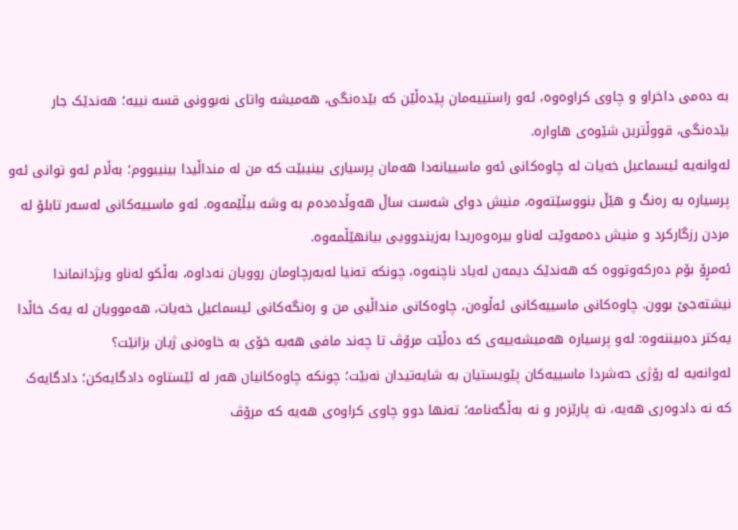بە دەمی داخراو و چاوی کراوەوە، ئەو راستییەمان پێدەڵێن کە بێدەنگی، هەمیشە واتای نەبوونی قسە نییە؛ هەندێک جار بێدەنگی، قووڵترین شێوەی هاوارە.
لەوانەیە ئیسماعیل خەیات لە چاوەکانی ئەو ماسییانەدا هەمان پرسیاری بینیبێت کە من لە منداڵیدا بینیبووم؛ بەڵام ئەو توانی ئەو پرسیارە بە رەنگ و هێڵ بنووسێتەوە، منیش دوای شەست ساڵ هەوڵدەدەم بە وشە بیڵێمەوە. ئەو ماسییەکانی لەسەر تابلۆ لە مردن رزگارکرد و منیش دەمەوێت لەناو بیرەوەریدا بەزیندوویی بیانهێڵمەوە.
ئەمڕۆ بۆم دەرکەوتووە کە هەندێک دیمەن لەیاد ناچنەوە، چونکە تەنیا لەبەرچاومان روویان نەداوە، بەڵکو لەناو ویژدانماندا نیشتەجێ بوون. چاوەکانی ماسییەکانی ئەڵوەن، چاوەکانی منداڵیی من و رەنگەکانی ئیسماعیل خەیات، هەموویان لە یەک خاڵدا یەکتر دەبیننەوە: لەو پرسیارە هەمیشەییەی کە دەڵێت مرۆڤ تا چەند مافی هەیە خۆی بە خاوەنی ژیان بزانێت؟
لەوانەیە لە رۆژی حەشردا ماسییەکان پێویستیان بە شایەتیدان نەبێت؛ چونکە چاوەکانیان هەر لە ئێستاوە دادگایەکن؛ دادگایەک کە نە دادوەری هەیە، نە پارێزەر و نە بەڵگەنامە؛ تەنها دوو چاوی کراوەی هەیە کە مرۆڤ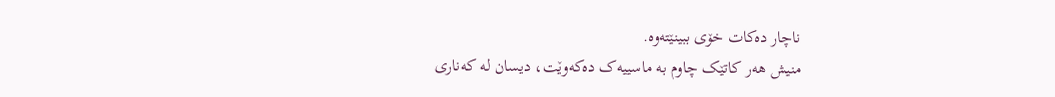ناچار دەکات خۆی ببینێتەوە.
منیش هەر کاتێک چاوم بە ماسییەک دەکەوێت، دیسان لە کەناری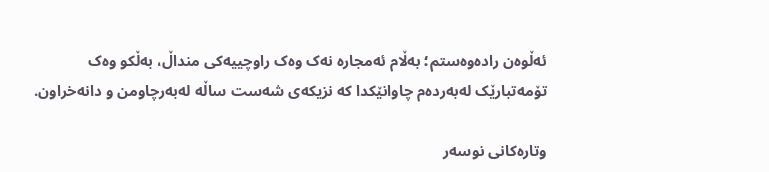ئەڵوەن رادەوەستم؛ بەڵام ئەمجارە نەک وەک راوچییەکی منداڵ، بەڵکو وەک تۆمەتبارێک لەبەردەم چاوانێکدا کە نزیکەی شەست ساڵە لەبەرچاومن و دانەخراون.

وتارەکانی نوسەر